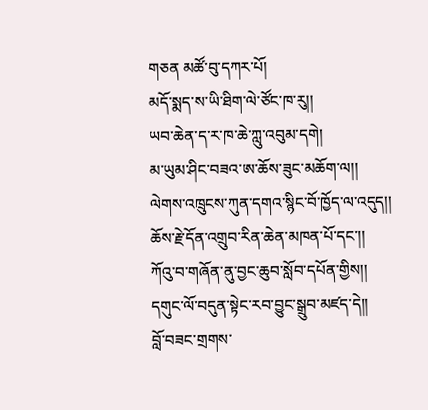གཅན མཚོ་བུ་དཀར་པོ།
མདོ་སྨད་ས་ཡི་ཐིག་ལེ་ཙོང་ཁ་རུ།།
ཡབ་ཆེན་ད་ར་ཁ་ཆེ་ཀླུ་འབུམ་དགེ།
མ་ཡུམ་ཤིང་བཟའ་ཨ་ཆོས་ཟུང་མཆོག་ལ།།
ལེགས་འཁྲུངས་ཀུན་དགའ་སྙིང་བོ་ཁྱོད་ལ་འདུད།།
ཆོས་རྗེ་དོན་འགྲུབ་རིན་ཆེན་མཁན་པོ་དང་།།
ཀོའུ་བ་གཞོན་ནུ་བྱང་ཆུབ་སློབ་དཔོན་གྱིས།།
དགུང་ལོ་བདུན་སྟེང་རབ་བྱུང་སྒྲུབ་མཛད་དེ།།
བློ་བཟང་གྲགས་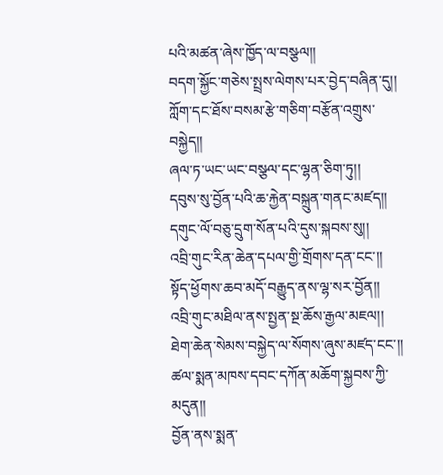པའི་མཚན་ཞེས་ཁྱོད་ལ་བསྩལ།།
བདག་སྐྱོང་གཅེས་སྤྲས་ལེགས་པར་བྱེད་བཞིན་དུ།།
ཀློག་དང་ཐོས་བསམ་རྩེ་གཅིག་བརྩོན་འགྲུས་བསྐྱེད།།
ཞལ་ཏ་ཡང་ཡང་བསྩལ་དང་ལྷན་ཅིག་ཏུ།།
དབུས་སུ་བྱོན་པའི་ཆ་རྐྱེན་བསྐྲུན་གནང་མཛད།།
དགུང་ལོ་བཅུ་དྲུག་སོན་པའི་དུས་སྐབས་སུ།།
འབྲི་གུང་རིན་ཆེན་དཔལ་གྱི་གྲོགས་དན་ངང་།།
སྟོད་ཕྱོགས་ཆབ་མདོ་བརྒྱུད་ནས་ལྷ་སར་བྱོན།།
འབྲི་གུང་མཐིལ་ནས་སྤྱན་སྔ་ཆོས་རྒྱལ་མཇལ།།
ཐེག་ཆེན་སེམས་བསྐྱེད་ལ་སོགས་ཞུས་མཛད་ངང་།།
ཚལ་སྨན་མཁས་དབང་དཀོན་མཆོག་སྐྱབས་ཀྱི་མདུན།།
བྱོན་ནས་སྨན་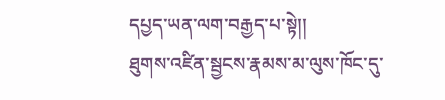དཔྱད་ཡན་ལག་བརྒྱད་པ་སྟེ།།
ཐུགས་འཛིན་སྦྱངས་རྣམས་མ་ལུས་ཁོང་དུ་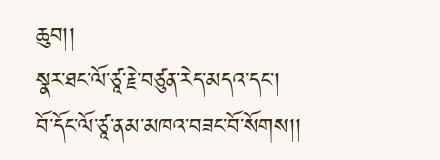ཆུབ།།
སྣར་ཐང་ལོ་ཙཱ་རྗེ་བཙུན་རེད་མདའ་དང་།
བོ་དོང་ལོ་ཙཱ་ནམ་མཁའ་བཟང་བོ་སོགས།།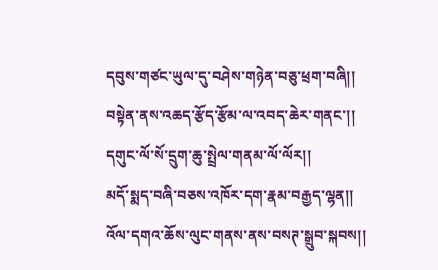དབུས་གཙང་ཡུལ་དུ་བཤེས་གཉེན་བཅུ་ཕྲག་བཞི།།
བསྟེན་ནས་འཆད་རྩོད་རྩོམ་ལ་འབད་ཆེར་གནང་།།
དགུང་ལོ་སོ་དྲུག་ཆུ་སྤྲེལ་གནམ་ལོ་ལོར།།
མདོ་སྨད་བཞི་བཅས་འཁོར་དག་རྣམ་བརྒྱད་ལྷན།།
འོལ་དགའ་ཆོས་ལུང་གནས་ནས་བསཊ་སྒྲུབ་སྐབས།།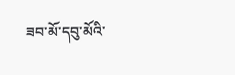ཟབ་མོ་དབུ་མོའི་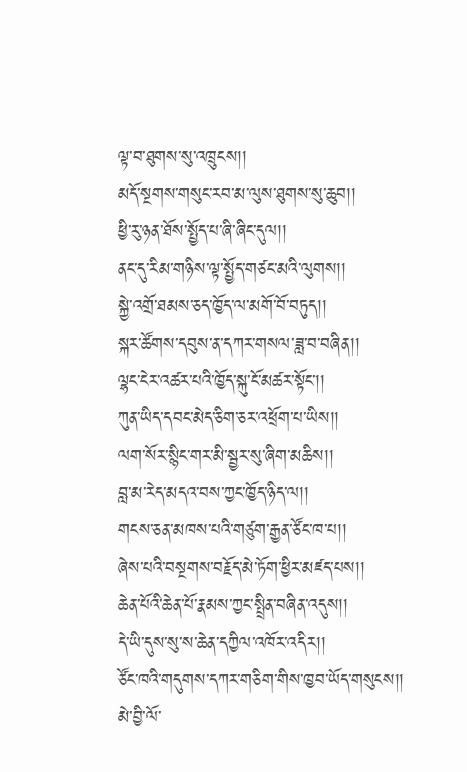ལྟ་བ་ཐུགས་སུ་འཁྲུངས།།
མདོ་སྔགས་གསུང་རབ་མ་ལུས་ཐུགས་སུ་ཆུབ།།
ཕྱི་རུ་ཉན་ཐོས་སྤྱོད་པ་ཞི་ཞིང་དུལ།།
ནང་དུ་རིམ་གཉིས་ལྟ་སྤྱོད་གཙང་མའི་ལུགས།།
སྐྱེ་འགྲོ་ཐམས་ཅད་ཁྱོད་ལ་མགོ་བོ་བཏུད།།
སྐར་ཚོགས་དབུས་ན་དཀར་གསལ་ཟླ་བ་བཞིན།།
ལྷང་ངེར་འཚར་པའི་ཁྱོད་སྐུ་ངོ་མཚར་སྟོང་།།
ཀུན་ཡིད་དབང་མེད་ཅིག་ཅར་འཕྲོག་པ་ཡིས།།
ལག་སོར་སྙིང་གར་མི་སྦྱར་སུ་ཞིག་མཆིས།།
བླ་མ་རེད་མདའ་བས་ཀྱང་ཁྱོད་ཉིད་ལ།།
གངས་ཅན་མཁས་པའི་གཙུག་རྒྱན་ཙོང་ཁ་པ།།
ཞེས་པའི་བསྔགས་བརྗོད་མེ་ཏོག་ཕྱིར་མཛད་པས།།
ཆེན་པོའི་ཆེན་པོ་རྣམས་ཀྱང་སྤྲིན་བཞིན་འདུས།།
དེ་ཡི་དུས་སུ་ས་ཆེན་དཀྱིལ་འཁོར་འདིར།།
ཙོང་ཁའི་གདུགས་དཀར་གཅིག་གིས་ཁྱབ་ཡོད་གསུངས།།
མེ་བྱི་ལོ་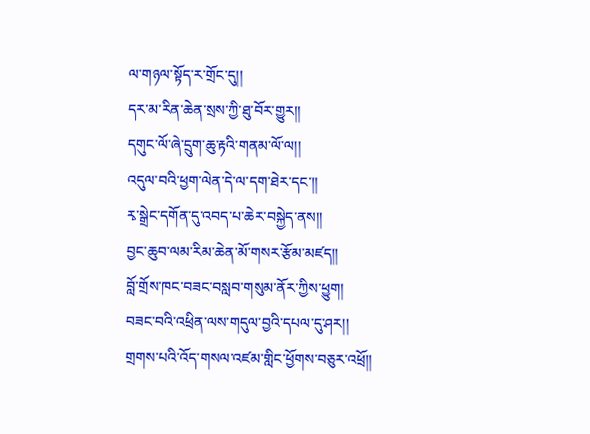ལ་གཉལ་སྟོད་ར་གྲོང་དུ།།
དར་མ་རིན་ཆེན་སྲས་ཀྱི་ཐུ་བོར་གྱུར།།
དགུང་ལོ་ཞེ་དྲུག་ཆུ་རྟའི་གནམ་ལོ་ལ།།
འདུལ་བའི་ཕྱག་ལེན་དེ་ལ་དག་ཐེར་དང་།།
རྭ་སྒྲེང་དགོན་དུ་འབད་པ་ཆེར་བསྐྱེད་ནས།།
བྱང་ཆུབ་ལམ་རིམ་ཆེན་མོ་གསར་རྩོམ་མཛད།།
བློ་གྲོས་ཁང་བཟང་བསླབ་གསུམ་ནོར་ཀྱིས་ཕྱུག།
བཟང་བའི་འཕྲིན་ལས་གདུལ་བྱའི་དཔལ་དུ་ཤར།།
གྲགས་པའི་འོད་གསལ་འཛམ་གླིང་ཕྱོགས་བཅུར་འཕྲོ།།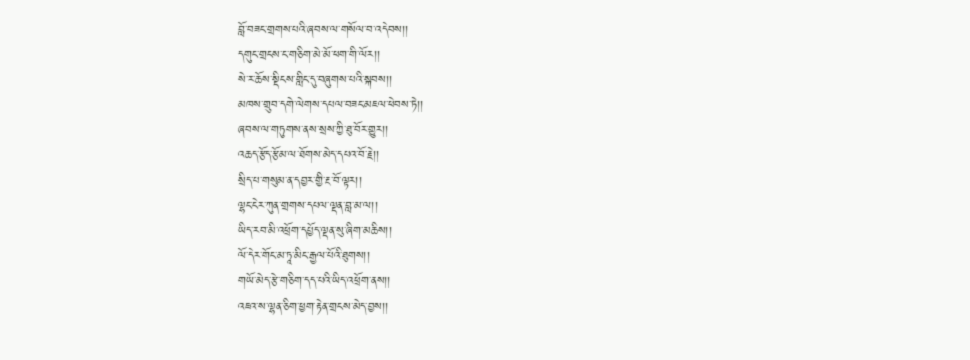བློ་བཟང་གྲགས་པའི་ཞབས་ལ་གསོལ་བ་འདེབས།།
དགུང་གྲངས་ང་གཅིག་མེ་མོ་ཕག་གི་ལོར།།
སེ་ར་ཆོས་སྡིངས་གླིང་དུ་བཞུགས་པའི་སྐབས།།
མཁས་གྲུབ་དགེ་ལེགས་དཔལ་བཟང་མཇལ་ཕེབས་ཏེ།།
ཞབས་ལ་གཏུགས་ནས་སྲས་ཀྱི་ཐུ་བོར་གྱུར།།
འཆད་རྩོད་རྩོམ་ལ་ཐོགས་མེད་དཔའ་བོ་རྗེ།།
སྲིད་པ་གསུམ་ན་དབྱར་གྱི་རྔ་བོ་ལྟར།།
ལྷང་ངེར་ཀུན་གྲགས་དཔལ་ལྡན་བླ་མ་ལ།།
ཡིད་རབ་མི་འཕྲོག་དཔྱོད་ལྡན་སུ་ཞིག་མཆིས།།
ལོ་དེར་གོང་མ་ཏཱ་མིང་རྒྱལ་པོའི་ཐུགས།།
གཡོ་མེད་རྩེ་གཅིག་དད་པའི་ཡིད་འཕྲོག་ནས།།
འཇའ་ས་ལྷན་ཅིག་ཕྱག་རྟེན་གྲངས་མེད་བྱས།།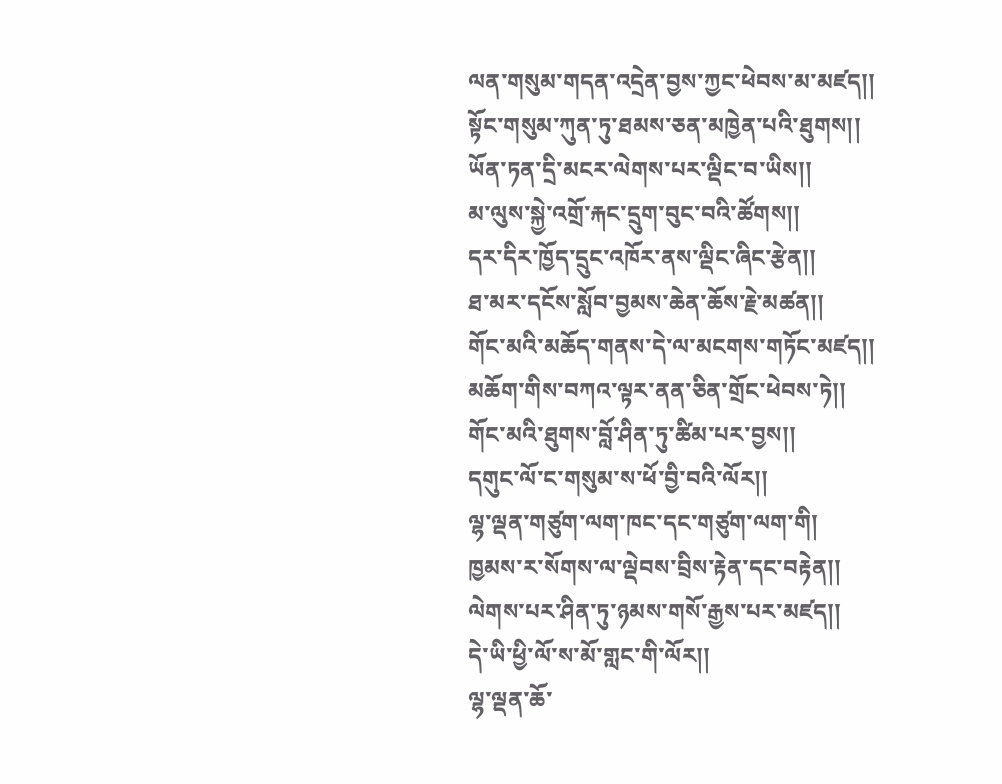ལན་གསུམ་གདན་འདྲེན་བྱས་ཀྱང་ཕེབས་མ་མཛད།།
སྟོང་གསུམ་ཀུན་ཏུ་ཐམས་ཅན་མཁྱེན་པའི་ཐུགས།།
ཡོན་ཏན་དྲི་མངར་ལེགས་པར་ལྡིང་བ་ཡིས།།
མ་ལུས་སྐྱེ་འགྲོ་རྐང་དྲུག་བུང་བའི་ཚོགས།།
དར་དིར་ཁྱོད་དྲུང་འཁོར་ནས་ལྡིང་ཞིང་རྩེན།།
ཐ་མར་དངོས་སློབ་བྱམས་ཆེན་ཆོས་རྗེ་མཚན།།
གོང་མའི་མཆོད་གནས་དེ་ལ་མངགས་གཏོང་མཛད།།
མཆོག་གིས་བཀའ་ལྟར་ནན་ཅིན་གྲོང་ཕེབས་ཏེ།།
གོང་མའི་ཐུགས་བློ་ཤིན་ཏུ་ཚིམ་པར་བྱས།།
དགུང་ལོ་ང་གསུམ་ས་ཕོ་བྱི་བའི་ལོར།།
ལྷ་ལྡན་གཙུག་ལག་ཁང་དང་གཙུག་ལག་གི།
ཁྱམས་ར་སོགས་ལ་ལྡེབས་བྲིས་རྟེན་དང་བརྟེན།།
ལེགས་པར་ཤིན་ཏུ་ཉམས་གསོ་རྒྱས་པར་མཛད།།
དེ་ཡི་ཕྱི་ལོ་ས་མོ་གླང་གི་ལོར།།
ལྷ་ལྡན་ཆོ་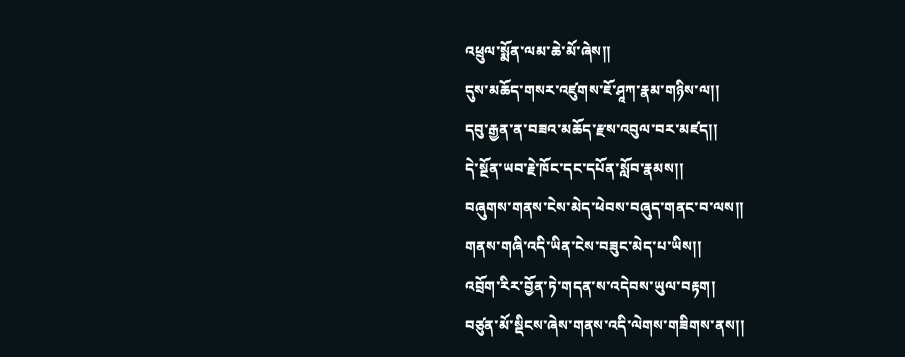འཕྲུལ་སྨོན་ལམ་ཆེ་མོ་ཞེས།།
དུས་མཆོད་གསར་འཛུགས་ཇོ་ཤཱཀ་རྣམ་གཉིས་ལ།།
དབུ་རྒྱན་ན་བཟའ་མཆོད་རྫས་འབུལ་བར་མཛད།།
དེ་སྔོན་ཡབ་རྗེ་ཁོང་དང་དཔོན་སློབ་རྣམས།།
བཞུགས་གནས་ངེས་མེད་ཕེབས་བཞུད་གནང་བ་ལས།།
གནས་གཞི་འདི་ཡིན་ངེས་བཟུང་མེད་པ་ཡིས།།
འབྲོག་རིར་བྱོན་ཏེ་གདན་ས་འདེབས་ཡུལ་བརྟག།
བཙུན་མོ་སྡིངས་ཞེས་གནས་འདི་ལེགས་གཟིགས་ནས།།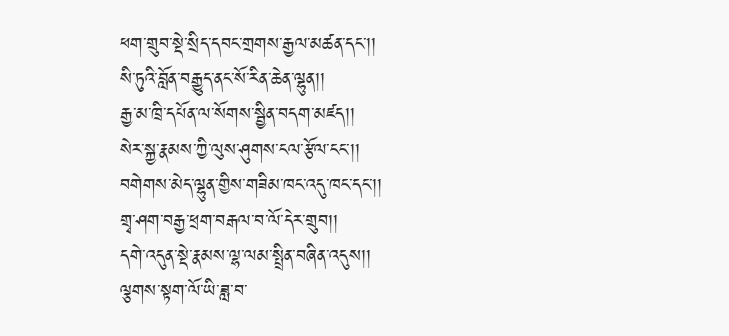ཕག་གྲུབ་སྡེ་སྲིད་དབང་གྲགས་རྒྱལ་མཚན་དང་།།
སི་ཏུའི་བློན་བརྒྱུད་ནང་སོ་རིན་ཆེན་ལྷུན།།
རྒྱ་མ་ཁྲི་དཔོན་ལ་སོགས་སྦྱིན་བདག་མཛད།།
སེར་སྐྱ་རྣམས་ཀྱི་ལུས་ཤུགས་ངལ་རྩོལ་ངང་།།
བགེགས་མེད་ལྷུན་གྱིས་གཟིམ་ཁང་འདུ་ཁང་དང་།།
གྲྭ་ཤག་བརྒྱ་ཕྲག་བརྒལ་བ་ལོ་དེར་གྲུབ།།
དགེ་འདུན་སྡེ་རྣམས་ལྷ་ལམ་སྤྲིན་བཞིན་འདུས།།
ལྕགས་སྟག་ལོ་ཡི་ཟླ་བ་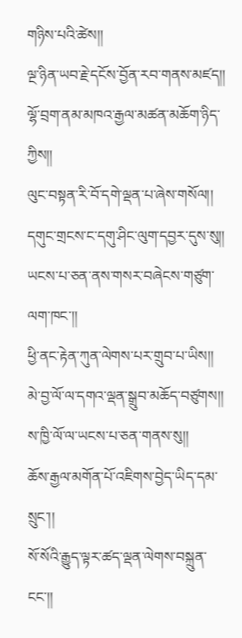གཉིས་པའི་ཚེས།།
ལྔ་ཉིན་ཡབ་རྗེ་དངོས་བྱོན་རབ་གནས་མཛད།།
ལྷོ་བྲག་ནམ་མཁའ་རྒྱལ་མཚན་མཆོག་ཉིད་ཀྱིས།།
ལུང་བསྟན་རི་བོ་དགེ་ལྡན་པ་ཞེས་གསོལ།།
དགུང་གྲངས་ང་དགུ་ཤིང་ལུག་དབྱར་དུས་སུ།།
ཡངས་པ་ཅན་ནས་གསར་བཞེངས་གཙུག་ལག་ཁང་།།
ཕྱི་ནང་རྟེན་ཀུན་ལེགས་པར་གྲུབ་པ་ཡིས།།
མེ་བྱ་ལོ་ལ་དགའ་ལྡན་སྒྲུབ་མཆོད་བཙུགས།།
ས་ཁྱི་ལོ་ལ་ཡངས་པ་ཅན་གནས་སུ།།
ཆོས་རྒྱལ་མགོན་པོ་འཇིགས་བྱེད་ཡིད་དམ་སྲུང་།།
སོ་སོའི་རྒྱུད་ལྟར་ཚད་ལྡན་ལེགས་བསྐྲུན་ངང་།།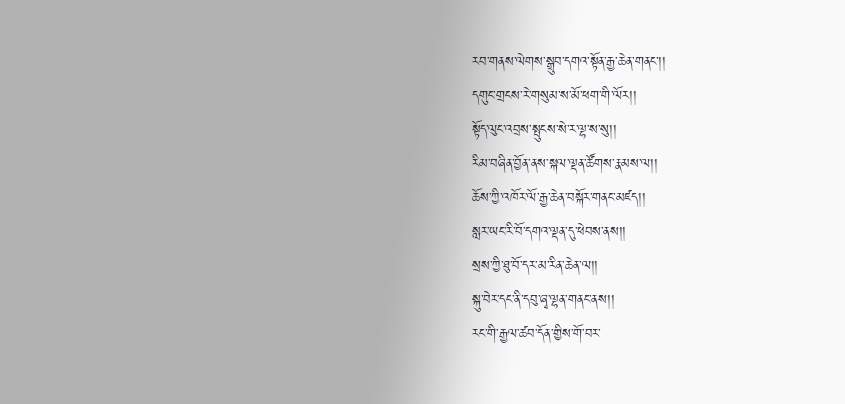རབ་གནས་ལེགས་སྒྲུབ་དགའ་སྟོན་རྒྱ་ཆེན་གནང་།།
དགུང་གྲངས་རེ་གསུམ་ས་མོ་ཕག་གི་ལོར།།
སྟོད་ལུང་འབྲས་སྤུངས་སེ་ར་ལྷ་ས་སུ།།
རིམ་བཞིན་བྱོན་ནས་སྐལ་ལྡན་ཚོགས་རྣམས་ལ།།
ཆོས་ཀྱི་འཁོར་ལོ་རྒྱ་ཆེན་བསྐོར་གནང་མཛད།།
སླར་ཡང་རི་བོ་དགའ་ལྡན་དུ་ཕེབས་ནས།།
སྲས་ཀྱི་ཐུ་བོ་དར་མ་རིན་ཆེན་ལ།།
སྐུ་བེར་དང་ནི་དབུ་ཞྭ་ལྷན་གནང་ནས།།
རང་གི་རྒྱལ་ཚབ་དོན་གྱིས་གོ་བར་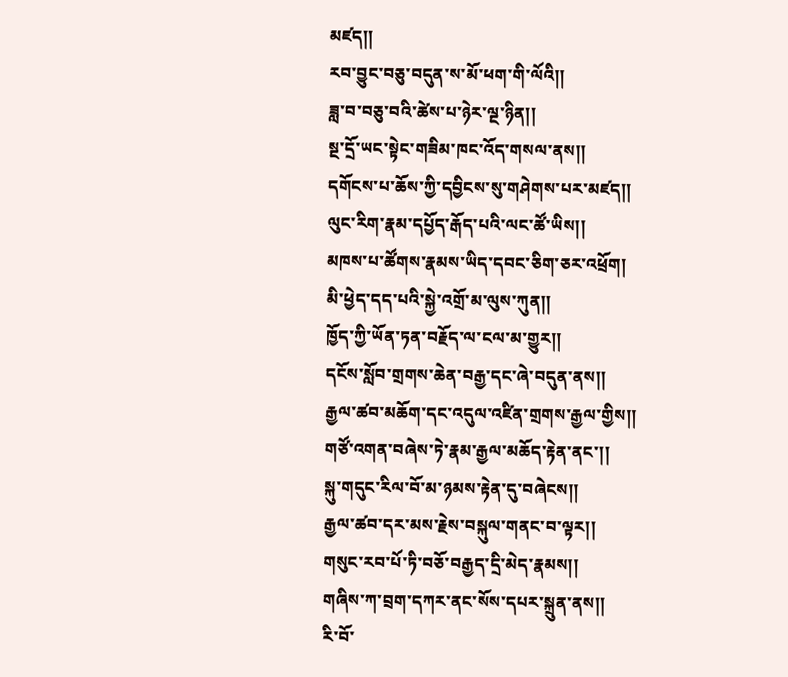མཛད།།
རབ་བྱུང་བཅུ་བདུན་ས་མོ་ཕག་གི་ལོའི།།
ཟླ་བ་བཅུ་བའི་ཚེས་པ་ཉེར་ལྔ་ཉིན།།
སྔ་དྲོ་ཡང་སྟེང་གཟིམ་ཁང་འོད་གསལ་ནས།།
དགོངས་པ་ཆོས་ཀྱི་དབྱིངས་སུ་གཤེགས་པར་མཛད།།
ལུང་རིག་རྣམ་དཔྱོད་རྒོད་པའི་ལང་ཚོ་ཡིས།།
མཁས་པ་ཚོགས་རྣམས་ཡིད་དབང་ཅིག་ཅར་འཕྲོག།
མི་ཕྱེད་དད་པའི་སྐྱེ་འགྲོ་མ་ལུས་ཀུན།།
ཁྱོད་ཀྱི་ཡོན་ཏན་བརྗོད་ལ་ངལ་མ་གྱུར།།
དངོས་སློབ་གྲགས་ཆེན་བརྒྱ་དང་ཞེ་བདུན་ནས།།
རྒྱལ་ཚབ་མཆོག་དང་འདུལ་འཛིན་གྲགས་རྒྱལ་གྱིས།།
གཙོ་འགན་བཞེས་ཏེ་རྣམ་རྒྱལ་མཆོད་རྟེན་ནང་།།
སྐུ་གདུང་རིལ་བོ་མ་ཉམས་རྟེན་དུ་བཞེངས།།
རྒྱལ་ཚབ་དར་མས་རྗེས་བསྐུལ་གནང་བ་ལྟར།།
གསུང་རབ་པོ་ཏི་བཅོ་བརྒྱད་དྲི་མེད་རྣམས།།
གཞིས་ཀ་བྲག་དཀར་ནང་སོས་དཔར་སྐྲུན་ནས།།
རི་བོ་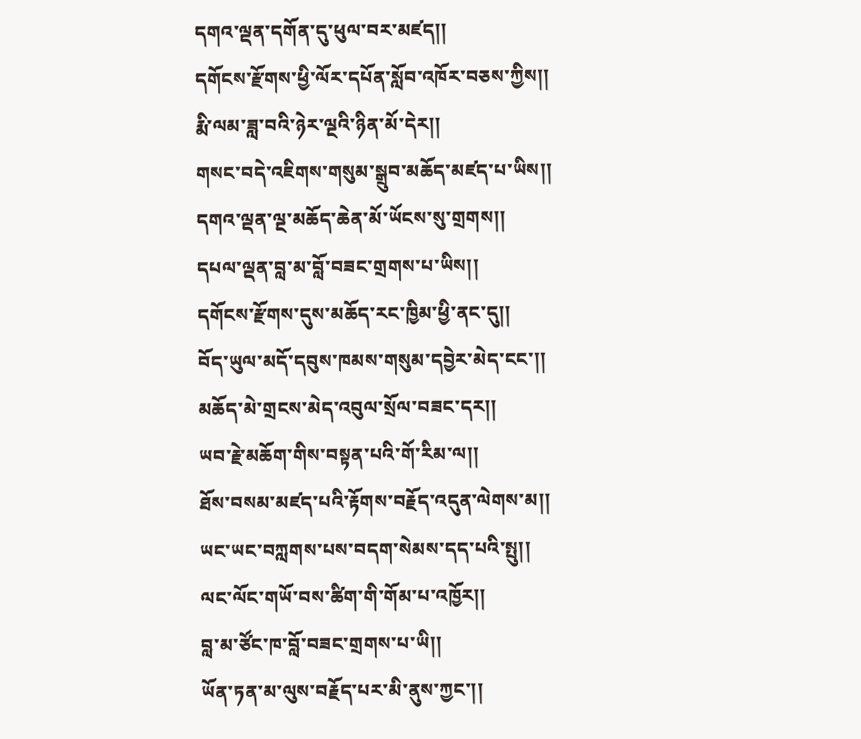དགའ་ལྡན་དགོན་དུ་ཕུལ་བར་མཛད།།
དགོངས་རྫོགས་ཕྱི་ལོར་དཔོན་སློབ་འཁོར་བཅས་ཀྱིས།།
རྨི་ལམ་ཟླ་བའི་ཉེར་ལྔའི་ཉིན་མོ་དེར།།
གསང་བདེ་འཇིགས་གསུམ་སྒྲུབ་མཆོད་མཛད་པ་ཡིས།།
དགའ་ལྡན་ལྔ་མཆོད་ཆེན་མོ་ཡོངས་སུ་གྲགས།།
དཔལ་ལྡན་བླ་མ་བློ་བཟང་གྲགས་པ་ཡིས།།
དགོངས་རྫོགས་དུས་མཆོད་རང་ཁྱིམ་ཕྱི་ནང་དུ།།
བོད་ཡུལ་མདོ་དབུས་ཁམས་གསུམ་དབྱེར་མེད་ངང་།།
མཆོད་མེ་གྲངས་མེད་འབུལ་སྲོལ་བཟང་དར།།
ཡབ་རྗེ་མཆོག་གིས་བསྟན་པའི་གོ་རིམ་ལ།།
ཐོས་བསམ་མཛད་པའི་རྟོགས་བརྗོད་འདུན་ལེགས་མ།།
ཡང་ཡང་བཀླགས་པས་བདག་སེམས་དད་པའི་སྤུ།།
ལང་ལོང་གཡོ་བས་ཚིག་གི་གོམ་པ་འཁྱོར།།
བླ་མ་ཙོང་ཁ་བློ་བཟང་གྲགས་པ་ཡི།།
ཡོན་ཏན་མ་ལུས་བརྗོད་པར་མི་ནུས་ཀྱང་།།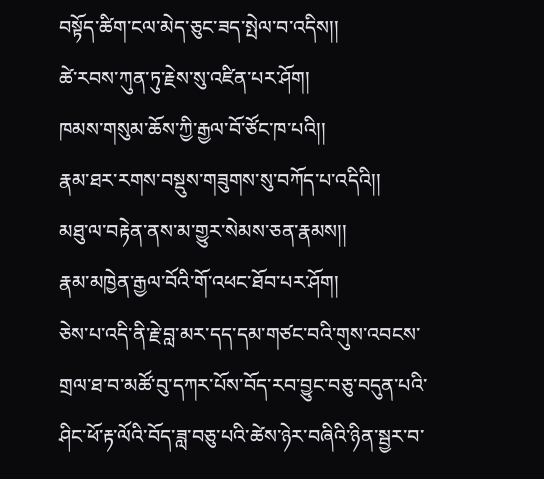བསྟོད་ཚིག་ངལ་མེད་ཅུང་ཟད་སྤེལ་བ་འདིས།།
ཚེ་རབས་ཀུན་ཏུ་རྗེས་སུ་འཛིན་པར་ཤོག།
ཁམས་གསུམ་ཆོས་ཀྱི་རྒྱལ་བོ་ཙོང་ཁ་པའི།།
རྣམ་ཐར་རགས་བསྡུས་གཟུགས་སུ་བཀོད་པ་འདིའི།།
མཐུ་ལ་བརྟེན་ནས་མ་གྱུར་སེམས་ཅན་རྣམས།།
རྣམ་མཁྱེན་རྒྱལ་བོའི་གོ་འཕང་ཐོབ་པར་ཤོག།
ཅེས་པ་འདི་ནི་རྗེ་བླ་མར་དད་དམ་གཙང་བའི་གུས་འབངས་གྲལ་ཐ་བ་མཚོ་བུ་དཀར་པོས་བོད་རབ་བྱུང་བཅུ་བདུན་པའི་ཤིང་ཕོ་རྟ་ལོའི་བོད་ཟླ་བཅུ་པའི་ཚེས་ཉེར་བཞིའི་ཉིན་སྦྱར་བ་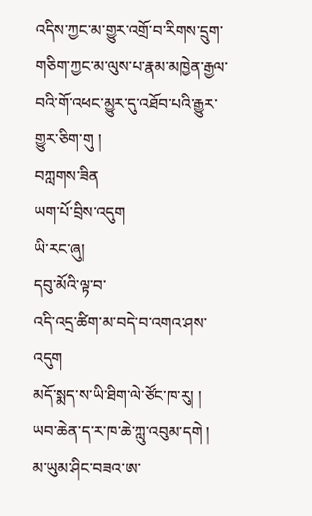འདིས་ཀྱང་མ་གྱུར་འགྲོ་བ་རིགས་དྲུག་གཅིག་ཀྱང་མ་ལུས་པ་རྣམ་མཁྱེན་རྒྱལ་བའི་གོ་འཕང་མྱུར་དུ་འཐོབ་པའི་རྒྱུར་གྱུར་ཅིག་གུ །
བཀླགས་ཟིན
ཡག་པོ་བྲིས་འདུག
ཡི་རང་ཞུ།
དབུ་མོའི་ལྟ་བ་
འདི་འདྲ་ཚིག་མ་བདེ་བ་འགའ་ཤས་འདུག
མདོ་སྨད་ས་ཡི་ཐིག་ལེ་ཙོང་ཁ་རུ། །
ཡབ་ཆེན་ད་ར་ཁ་ཆེ་ཀླུ་འབུམ་དགེ །
མ་ཡུམ་ཤིང་བཟའ་ཨ་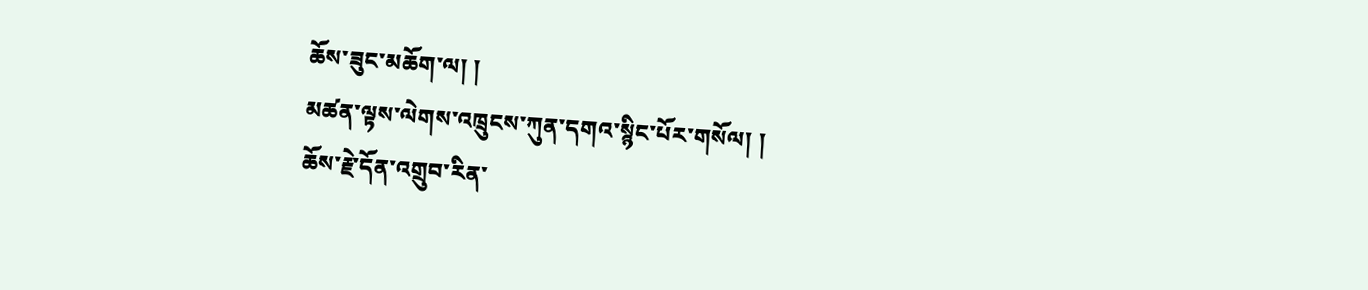ཆོས་ཟུང་མཆོག་ལ། །
མཚན་ལྟས་ལེགས་འཁྲུངས་ཀུན་དགའ་སྙིང་པོར་གསོལ། །
ཆོས་རྗེ་དོན་འགྲུབ་རིན་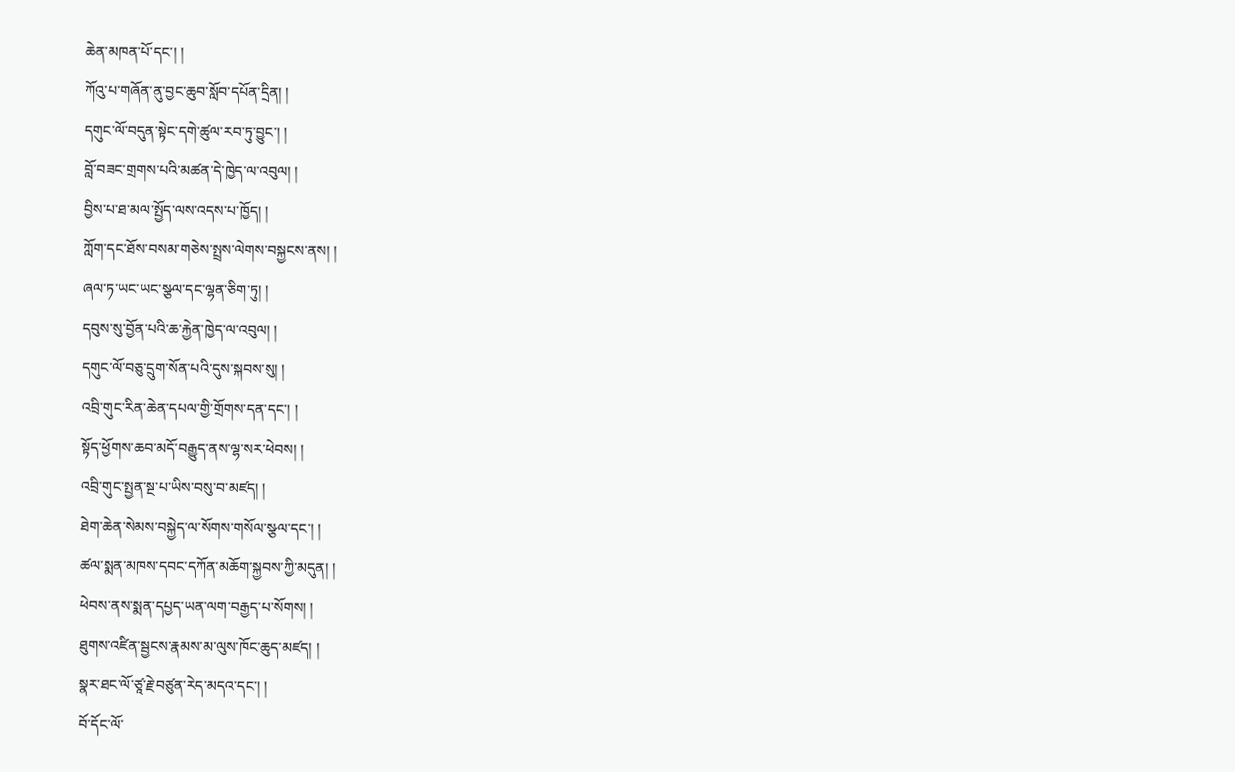ཆེན་མཁན་པོ་དང་། །
ཀོའུ་པ་གཞོན་ནུ་བྱང་ཆུབ་སློབ་དཔོན་དྲིན། །
དགུང་ལོ་བདུན་སྟེང་དགེ་ཚུལ་རབ་ཏུ་བྱུང་། །
བློ་བཟང་གྲགས་པའི་མཚན་དེ་ཁྱེད་ལ་འབུལ། །
བྱིས་པ་ཐ་མལ་སྤྱོད་ལས་འདས་པ་ཁྱོད། །
ཀློག་དང་ཐོས་བསམ་གཅེས་སྤྲས་ལེགས་བསྐྱངས་ནས། །
ཞལ་ཏ་ཡང་ཡང་སྩལ་དང་ལྷན་ཅིག་ཏུ། །
དབུས་སུ་བྱོན་པའི་ཆ་རྐྱེན་ཁྱེད་ལ་འབུལ། །
དགུང་ལོ་བཅུ་དྲུག་སོན་པའི་དུས་སྐབས་སུ། །
འབྲི་གུང་རིན་ཆེན་དཔལ་གྱི་གྲོགས་དན་དང་། །
སྟོད་ཕྱོགས་ཆབ་མདོ་བརྒྱུད་ནས་ལྷ་སར་ཕེབས། །
འབྲི་གུང་སྤྱན་སྔ་པ་ཡིས་བསུ་བ་མཛད། །
ཐེག་ཆེན་སེམས་བསྐྱེད་ལ་སོགས་གསོལ་སྩལ་དང་། །
ཚལ་སྨན་མཁས་དབང་དཀོན་མཆོག་སྐྱབས་ཀྱི་མདུན། །
ཕེབས་ནས་སྨན་དཔྱད་ཡན་ལག་བརྒྱད་པ་སོགས། །
ཐུགས་འཛིན་སྦྱངས་རྣམས་མ་ལུས་ཁོང་ཆུད་མཛད། །
སྣར་ཐང་ལོ་ཙཱ་རྗེ་བཙུན་རེད་མདའ་དང་། །
བོ་དོང་ལོ་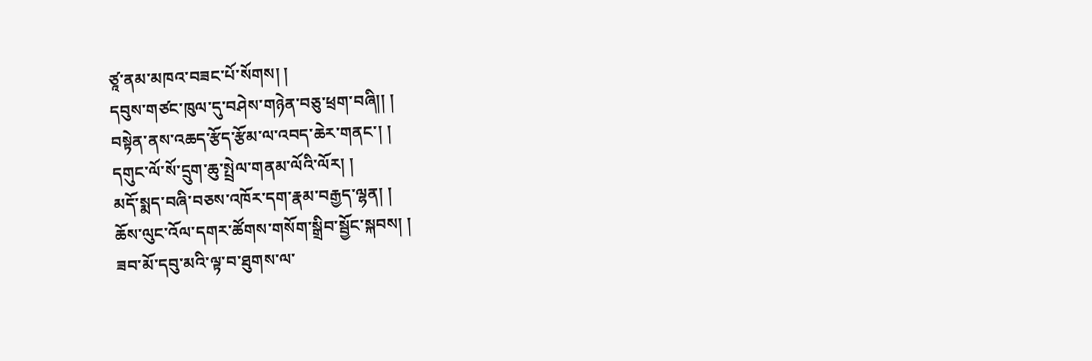ཙཱ་ནམ་མཁའ་བཟང་པོ་སོགས། །
དབུས་གཙང་ཁུལ་དུ་བཤེས་གཉེན་བཅུ་ཕྲག་བཞི།། །
བསྟེན་ནས་འཆད་རྩོད་རྩོམ་ལ་འབད་ཆེར་གནང་། །
དགུང་ལོ་སོ་དྲུག་ཆུ་སྤྲེལ་གནམ་ལོའི་ལོར། །
མདོ་སྨད་བཞི་བཅས་འཁོར་དག་རྣམ་བརྒྱད་ལྷན། །
ཆོས་ལུང་འོལ་དགར་ཚོགས་གསོག་སྒྲིབ་སྦྱོང་སྐབས། །
ཟབ་མོ་དབུ་མའི་ལྟ་བ་ཐུགས་ལ་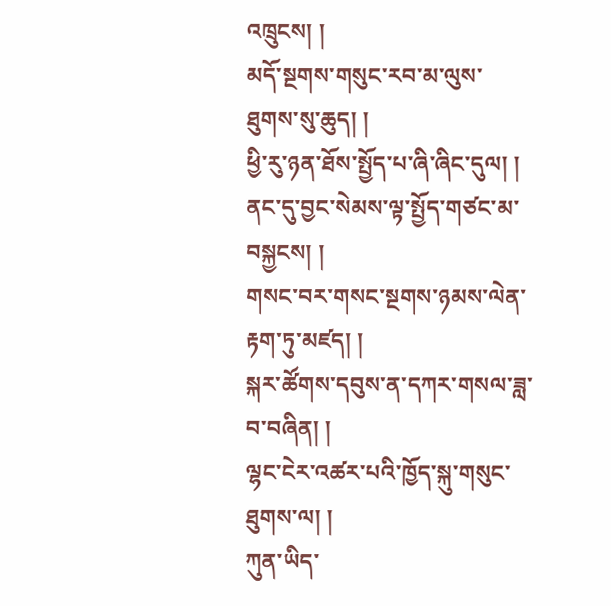འཁྲུངས། །
མདོ་སྔགས་གསུང་རབ་མ་ལུས་ཐུགས་སུ་ཆུད། །
ཕྱི་རུ་ཉན་ཐོས་སྤྱོད་པ་ཞི་ཞིང་དུལ། །
ནང་དུ་བྱང་སེམས་ལྟ་སྤྱོད་གཙང་མ་བསྐྱངས། །
གསང་བར་གསང་སྔགས་ཉམས་ལེན་རྟག་ཏུ་མཛད། །
སྐར་ཚོགས་དབུས་ན་དཀར་གསལ་ཟླ་བ་བཞིན། །
ལྷང་ངེར་འཚར་པའི་ཁྱོད་སྐུ་གསུང་ཐུགས་ལ། །
ཀུན་ཡིད་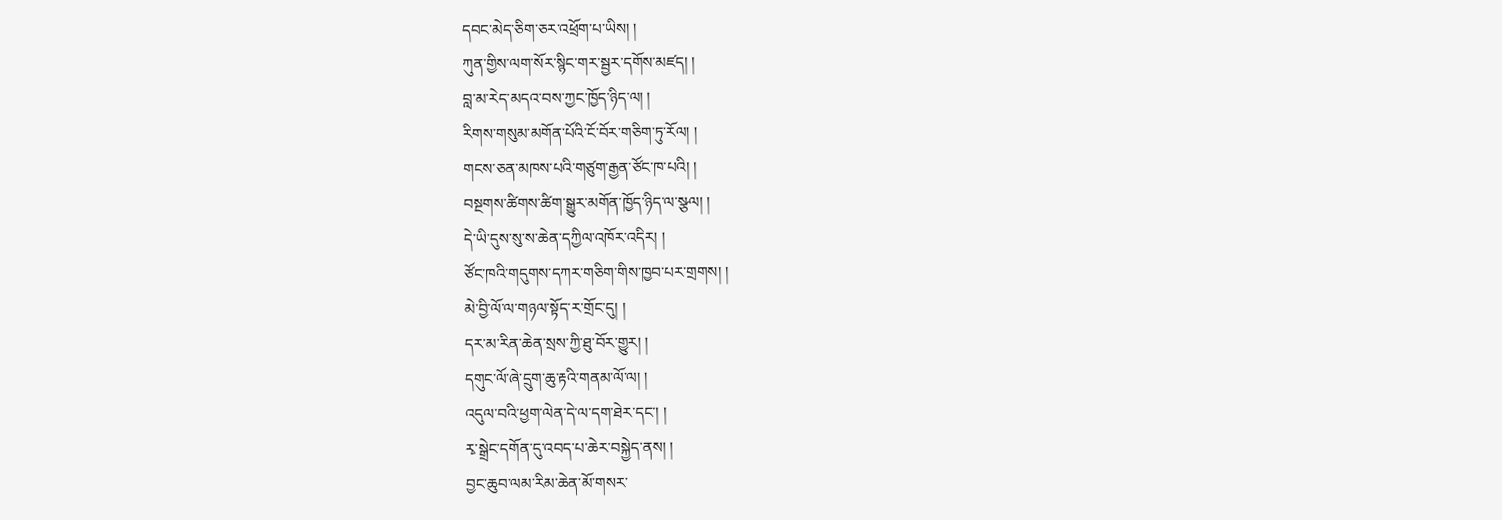དབང་མེད་ཅིག་ཅར་འཕྲོག་པ་ཡིས། །
ཀུན་གྱིས་ལག་སོར་སྙིང་གར་སྦྱར་དགོས་མཛད། །
བླ་མ་རེད་མདའ་བས་ཀྱང་ཁྱོད་ཉིད་ལ། །
རིགས་གསུམ་མགོན་པོའི་ངོ་བོར་གཅིག་ཏུ་རོལ། །
གངས་ཅན་མཁས་པའི་གཙུག་རྒྱན་ཙོང་ཁ་པའི། །
བསྔགས་ཚིགས་ཚིག་སྒྱུར་མགོན་ཁྱོད་ཉིད་ལ་སྩལ། །
དེ་ཡི་དུས་སུ་ས་ཆེན་དཀྱིལ་འཁོར་འདིར། །
ཙོང་ཁའི་གདུགས་དཀར་གཅིག་གིས་ཁྱབ་པར་གྲགས། །
མེ་བྱི་ལོ་ལ་གཉལ་སྟོད་ར་གྲོང་དུ། །
དར་མ་རིན་ཆེན་སྲས་ཀྱི་ཐུ་བོར་གྱུར། །
དགུང་ལོ་ཞེ་དྲུག་ཆུ་རྟའི་གནམ་ལོ་ལ། །
འདུལ་བའི་ཕྱག་ལེན་དེ་ལ་དག་ཐེར་དང་། །
རྭ་སྒྲེང་དགོན་དུ་འབད་པ་ཆེར་བསྐྱེད་ནས། །
བྱང་ཆུབ་ལམ་རིམ་ཆེན་མོ་གསར་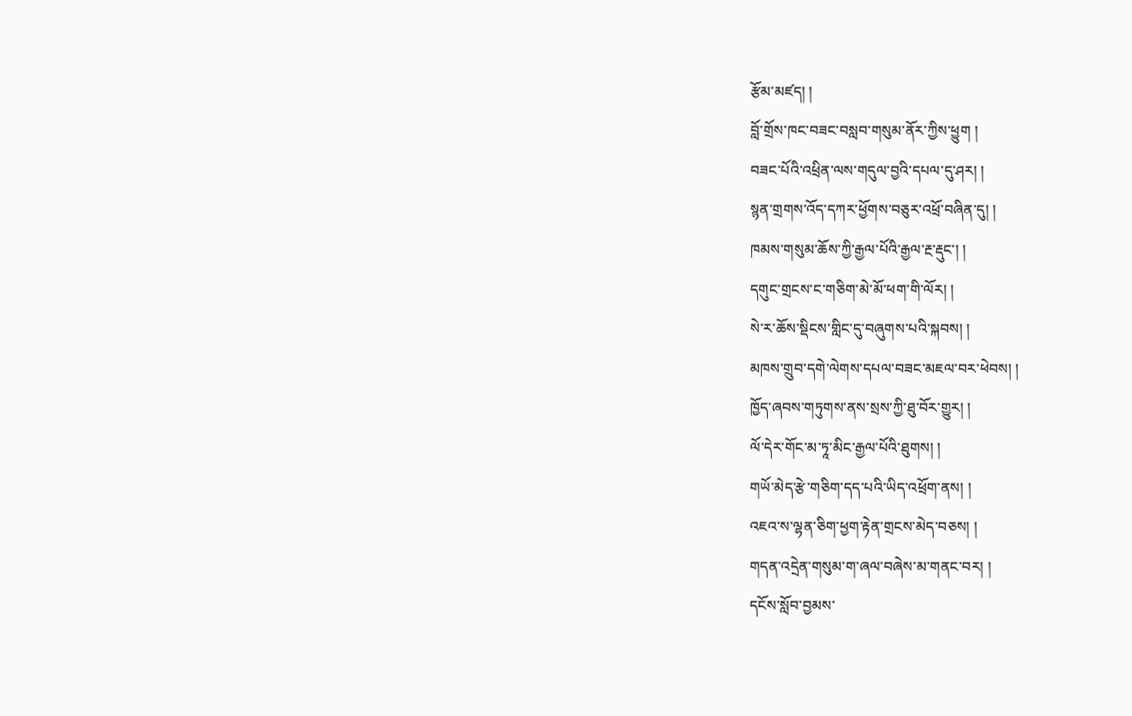རྩོམ་མཛད། །
བློ་གྲོས་ཁང་བཟང་བསླབ་གསུམ་ནོར་ཀྱིས་ཕྱུག །
བཟང་པོའི་འཕྲིན་ལས་གདུལ་བྱའི་དཔལ་དུ་ཤར། །
སྙན་གྲགས་འོད་དཀར་ཕྱོགས་བཅུར་འཕྲོ་བཞིན་དུ། །
ཁམས་གསུམ་ཆོས་ཀྱི་རྒྱལ་པོའི་རྒྱལ་རྔ་རྡུང་། །
དགུང་གྲངས་ང་གཅིག་མེ་མོ་ཕག་གི་ལོར། །
སེ་ར་ཆོས་སྡིངས་གླིང་དུ་བཞུགས་པའི་སྐབས། །
མཁས་གྲུབ་དགེ་ལེགས་དཔལ་བཟང་མཇལ་བར་ཕེབས། །
ཁྱོད་ཞབས་གཏུགས་ནས་སྲས་ཀྱི་ཐུ་བོར་གྱུར། །
ལོ་དེར་གོང་མ་ཏཱ་མིང་རྒྱལ་པོའི་ཐུགས། །
གཡོ་མེད་རྩེ་གཅིག་དད་པའི་ཡིད་འཕྲོག་ནས། །
འཇའ་ས་ལྷན་ཅིག་ཕྱག་རྟེན་གྲངས་མེད་བཅས། །
གདན་འདྲེན་གསུམ་ག་ཞལ་བཞེས་མ་གནང་བར། །
དངོས་སློབ་བྱམས་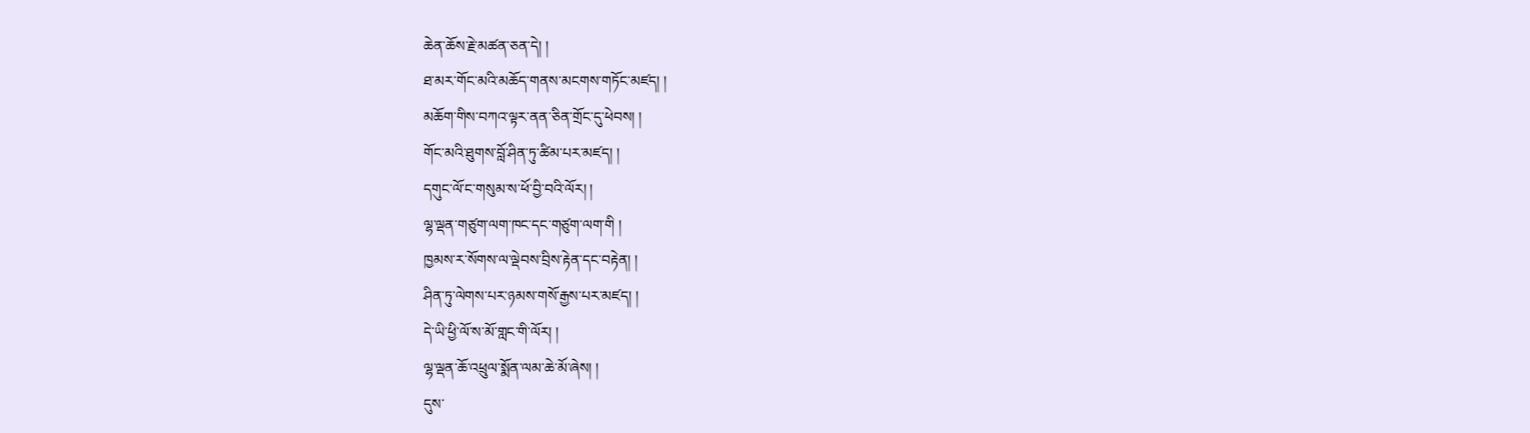ཆེན་ཆོས་རྗེ་མཚན་ཅན་དེ། །
ཐ་མར་གོང་མའི་མཆོད་གནས་མངགས་གཏོང་མཛད། །
མཆོག་གིས་བཀའ་ལྟར་ནན་ཅིན་གྲོང་དུ་ཕེབས། །
གོང་མའི་ཐུགས་བློ་ཤིན་ཏུ་ཚིམ་པར་མཛད། །
དགུང་ལོ་ང་གསུམ་ས་ཕོ་བྱི་བའི་ལོར། །
ལྷ་ལྡན་གཙུག་ལག་ཁང་དང་གཙུག་ལག་གི །
ཁྱམས་ར་སོགས་ལ་ལྡེབས་བྲིས་རྟེན་དང་བརྟེན། །
ཤིན་ཏུ་ལེགས་པར་ཉམས་གསོ་རྒྱས་པར་མཛད། །
དེ་ཡི་ཕྱི་ལོ་ས་མོ་གླང་གི་ལོར། །
ལྷ་ལྡན་ཆོ་འཕྲུལ་སྨོན་ལམ་ཆེ་མོ་ཞེས། །
དུས་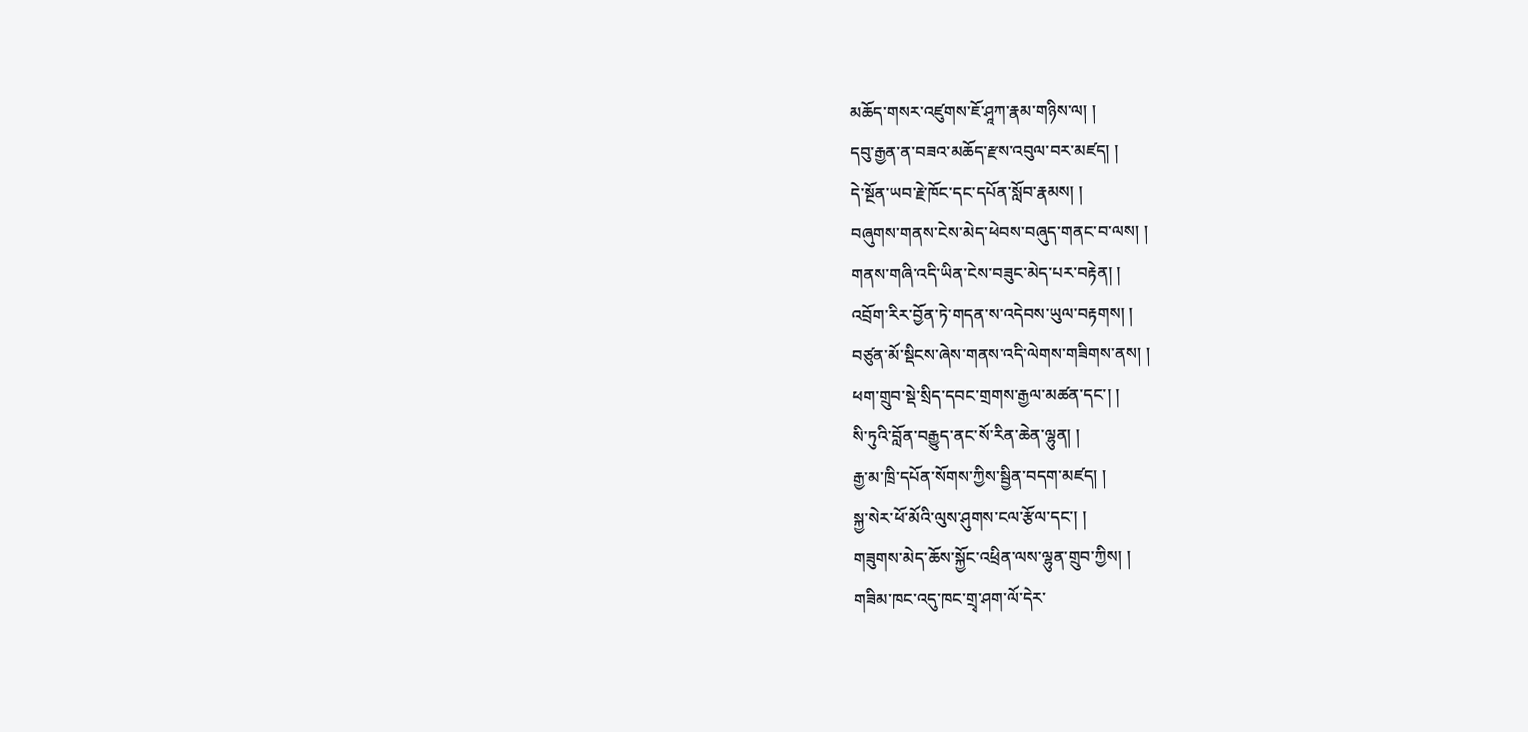མཆོད་གསར་འཛུགས་ཇོ་ཤཱཀ་རྣམ་གཉིས་ལ། །
དབུ་རྒྱན་ན་བཟའ་མཆོད་རྫས་འབུལ་བར་མཛད། །
དེ་སྔོན་ཡབ་རྗེ་ཁོང་དང་དཔོན་སློབ་རྣམས། །
བཞུགས་གནས་ངེས་མེད་ཕེབས་བཞུད་གནང་བ་ལས། །
གནས་གཞི་འདི་ཡིན་ངེས་བཟུང་མེད་པར་བརྟེན། །
འབྲོག་རིར་བྱོན་ཏེ་གདན་ས་འདེབས་ཡུལ་བརྟགས། །
བཙུན་མོ་སྡིངས་ཞེས་གནས་འདི་ལེགས་གཟིགས་ནས། །
ཕག་གྲུབ་སྡེ་སྲིད་དབང་གྲགས་རྒྱལ་མཚན་དང་། །
སི་ཏུའི་བློན་བརྒྱུད་ནང་སོ་རིན་ཆེན་ལྷུན། །
རྒྱ་མ་ཁྲི་དཔོན་སོགས་ཀྱིས་སྦྱིན་བདག་མཛད། །
སྐྱ་སེར་ཕོ་མོའི་ལུས་ཤུགས་ངལ་རྩོལ་དང་། །
གཟུགས་མེད་ཆོས་སྐྱོང་འཕྲིན་ལས་ལྷུན་གྲུབ་ཀྱིས། །
གཟིམ་ཁང་འདུ་ཁང་གྲྭ་ཤག་ལོ་དེར་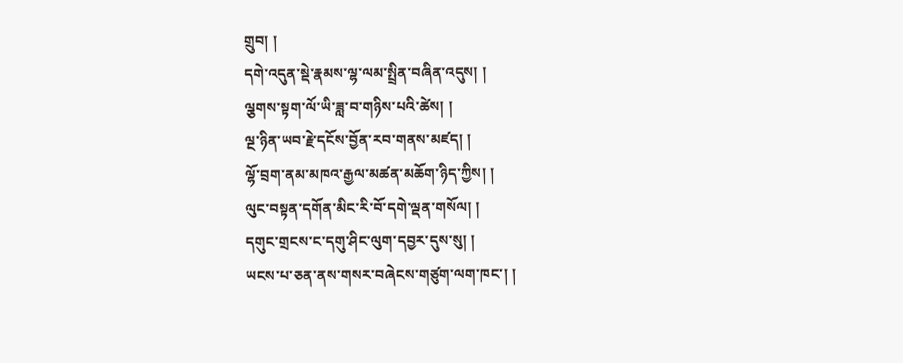གྲུབ། །
དགེ་འདུན་སྡེ་རྣམས་ལྷ་ལམ་སྤྲིན་བཞིན་འདུས། །
ལྕགས་སྟག་ལོ་ཡི་ཟླ་བ་གཉིས་པའི་ཚེས། །
ལྔ་ཉིན་ཡབ་རྗེ་དངོས་བྱོན་རབ་གནས་མཛད། །
ལྷོ་བྲག་ནམ་མཁའ་རྒྱལ་མཚན་མཆོག་ཉིད་ཀྱིས། །
ལུང་བསྟན་དགོན་མིང་རི་བོ་དགེ་ལྡན་གསོལ། །
དགུང་གྲངས་ང་དགུ་ཤིང་ལུག་དབྱར་དུས་སུ། །
ཡངས་པ་ཅན་ནས་གསར་བཞེངས་གཙུག་ལག་ཁང་། །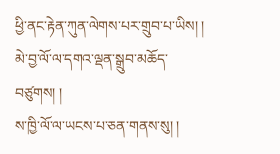ཕྱི་ནང་རྟེན་ཀུན་ལེགས་པར་གྲུབ་པ་ཡིས། །
མེ་བྱ་ལོ་ལ་དགའ་ལྡན་སྒྲུབ་མཆོད་བཙུགས། །
ས་ཁྱི་ལོ་ལ་ཡངས་པ་ཅན་གནས་སུ། །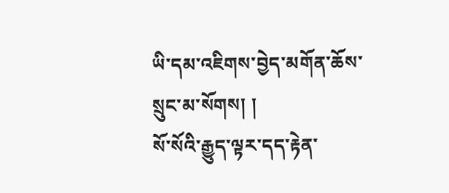ཡི་དམ་འཇིགས་བྱེད་མགོན་ཆོས་སྲུང་མ་སོགས། །
སོ་སོའི་རྒྱུད་ལྟར་དད་རྟེན་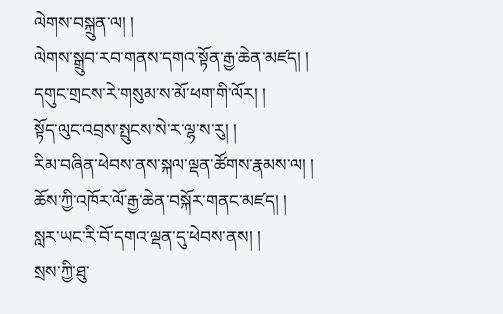ལེགས་བསྐྲུན་ལ། །
ལེགས་སྒྲུབ་རབ་གནས་དགའ་སྟོན་རྒྱ་ཆེན་མཛད། །
དགུང་གྲངས་རེ་གསུམ་ས་མོ་ཕག་གི་ལོར། །
སྟོད་ལུང་འབྲས་སྤུངས་སེ་ར་ལྷ་ས་རུ། །
རིམ་བཞིན་ཕེབས་ནས་སྐལ་ལྡན་ཚོགས་རྣམས་ལ། །
ཆོས་ཀྱི་འཁོར་ལོ་རྒྱ་ཆེན་བསྐོར་གནང་མཛད། །
སླར་ཡང་རི་བོ་དགའ་ལྡན་དུ་ཕེབས་ནས། །
སྲས་ཀྱི་ཐུ་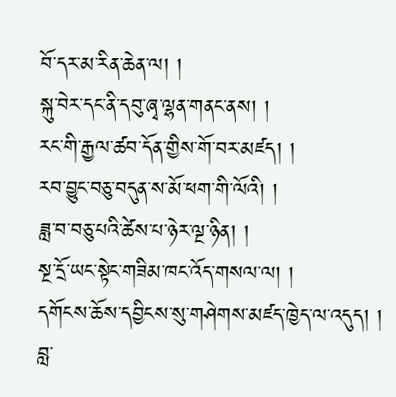བོ་དར་མ་རིན་ཆེན་ལ། །
སྐུ་བེར་དང་ནི་དབུ་ཞྭ་ལྷན་གནང་ནས། །
རང་གི་རྒྱལ་ཚབ་དོན་གྱིས་གོ་བར་མཛད། །
རབ་བྱུང་བཅུ་བདུན་ས་མོ་ཕག་གི་ལོའི། །
ཟླ་བ་བཅུ་པའི་ཚེས་པ་ཉེར་ལྔ་ཉིན། །
སྔ་དྲོ་ཡང་སྟེང་གཟིམ་ཁང་འོད་གསལ་ལ། །
དགོངས་ཆོས་དབྱིངས་སུ་གཤེགས་མཛད་ཁྱེད་ལ་འདུད། །
བླ་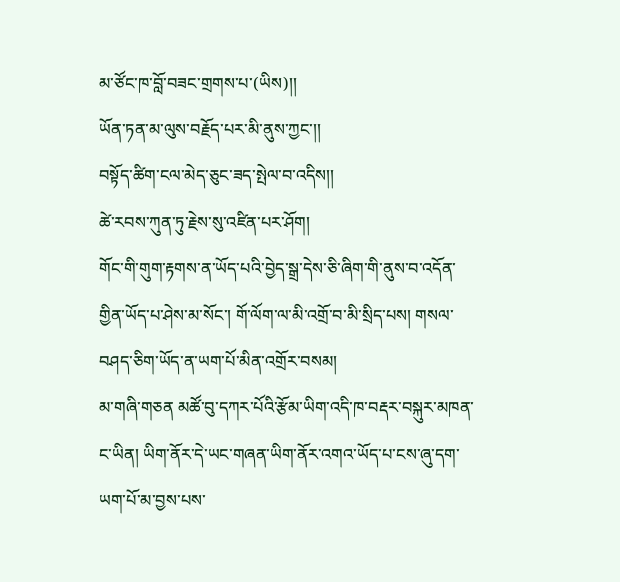མ་ཙོང་ཁ་བློ་བཟང་གྲགས་པ་(ཡིས)།།
ཡོན་ཏན་མ་ལུས་བརྗོད་པར་མི་ནུས་ཀྱང་།།
བསྟོད་ཚིག་ངལ་མེད་ཅུང་ཟད་སྤེལ་བ་འདིས།།
ཚེ་རབས་ཀུན་ཏུ་རྗེས་སུ་འཛིན་པར་ཤོག།
གོང་གི་གུག་རྟགས་ན་ཡོད་པའི་བྱེད་སྒྲ་དེས་ཅི་ཞིག་གི་ནུས་བ་འདོན་གྱིན་ཡོད་པ་ཤེས་མ་སོང་། གོ་ལོག་ལ་མི་འགྲོ་བ་མི་སྲིད་པས། གསལ་བཤད་ཅིག་ཡོད་ན་ཡག་པོ་མིན་འགྲོར་བསམ།
མ་གཞི་གཅན མཚོ་བུ་དཀར་པོའི་རྩོམ་ཡིག་འདི་ཁ་བརྡར་བསྐུར་མཁན་ང་ཡིན། ཡིག་ནོར་དེ་ཡང་གཞན་ཡིག་ནོར་འགའ་ཡོད་པ་ངས་ཞུ་དག་ཡག་པོ་མ་བྱས་པས་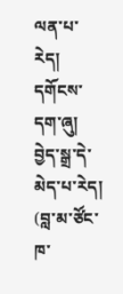ལན་པ་རེད། དགོངས་དག་ཞུ། བྱེད་སྒྲ་དེ་མེད་པ་རེད། (བླ་མ་ཙོང་ཁ་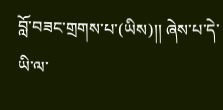བློ་བཟང་གྲགས་པ་(ཡིས)།། ཞེས་པ་དེ་ཡི་ལ་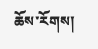ཆོས་རོགས།